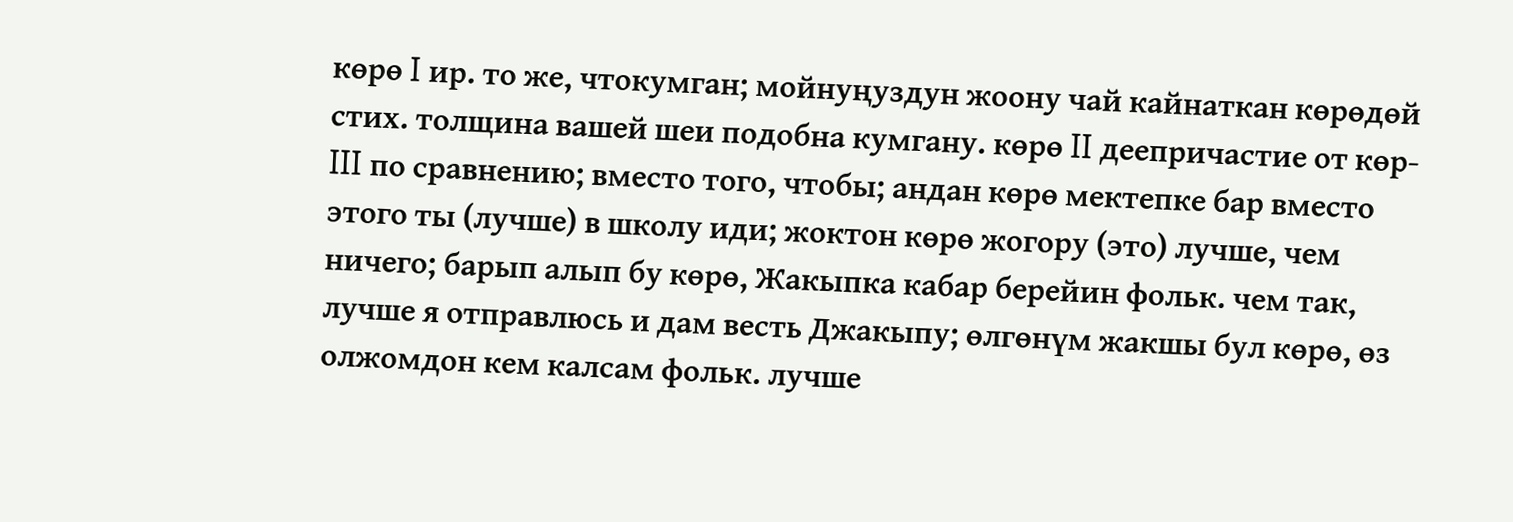көрө I ир. то же, чтокумган; мойнуңуздун жоону чай кайнаткан көрөдөй стих. толщина вашей шеи подобна кумгану. көрө II деепричастие от көр- III по сравнению; вместо того, чтобы; андан көрө мектепке бар вместо этого ты (лучше) в школу иди; жоктон көрө жогору (это) лучше, чем ничего; барып алып бу көрө, Жакыпка кабар берейин фольк. чем так, лучше я отправлюсь и дам весть Джакыпу; өлгөнүм жакшы бул көрө, өз олжомдон кем калсам фольк. лучше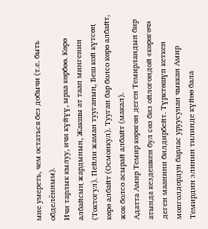мне умереть, чем остаться без добычи (т.е. быть обделённым).
Ичи тарлык кылуу, ичи күйүү, ыраа көрбөө. Көрө албайсың жардынын, Жакшы ат таап мингенин (Токтогул). Пейли жаман тууганың, Беш кой күтсөң көрө албайт (Осмонкул). Тууган бар болсо көрө албайт, жок болсо асырай албайт (макал).
Адатта Амир Темир көрөгөн деген Темирландын бир атында кездешкен бул сөз биз ойлогондой «көрөгөч» деген маанини билдирбейт. Түрктөшүп кеткен монголдордун барлас уруусунан чыккан Амир Темирдин элинин тилинде күйөө бала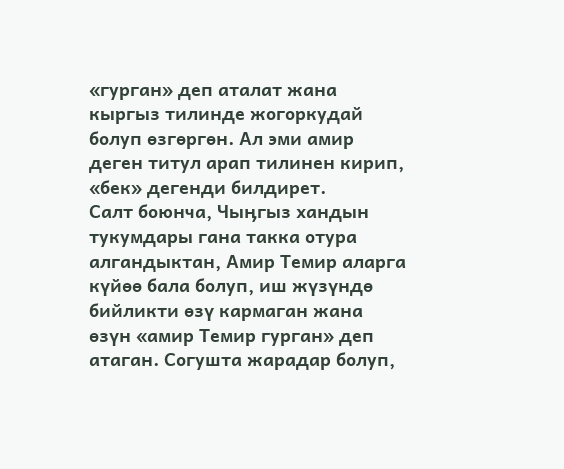«гурган» деп аталат жана кыргыз тилинде жогоркудай болуп өзгөргөн. Ал эми амир деген титул арап тилинен кирип, «бек» дегенди билдирет.
Салт боюнча, Чыӊгыз хандын тукумдары гана такка отура алгандыктан, Амир Темир аларга күйөө бала болуп, иш жүзүндө бийликти өзү кармаган жана өзүн «амир Темир гурган» деп атаган. Согушта жарадар болуп,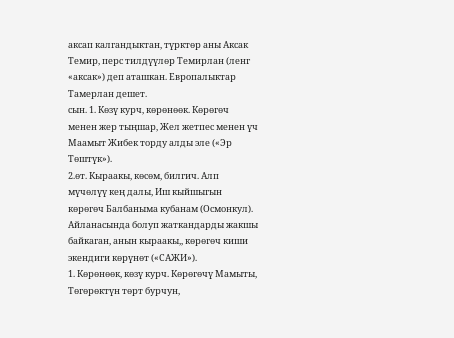аксап калгандыктан, түрктөр аны Аксак Темир, перс тилдүүлөр Темирлан (ленг «аксак») деп аташкан. Европалыктар Тамерлан дешет.
сын. 1. Көзү курч, көрөнөөк. Көрөгөч менен жер тыңшар, Жел жетпес менен үч Маамыт Жибек торду алды эле («Эр Төштүк»).
2.өт. Кыраакы, көсөм, билгич. Алп мүчөлүү кең далы, Иш кыйшыгын көрөгөч Балбаныма кубанам (Осмонкул). Айланасында болуп жаткандарды жакшы байкаган, анын кыраакы,, көрөгөч киши экендиги көрүнөт («САЖИ»).
1. Көрөнөөк, көзү курч. Көрөгөчү Мамыты, Төгөрөктүн төрт бурчун,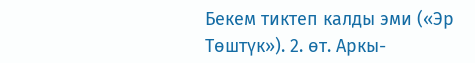Бекем тиктеп калды эми («Эр Төштүк»). 2. өт. Аркы-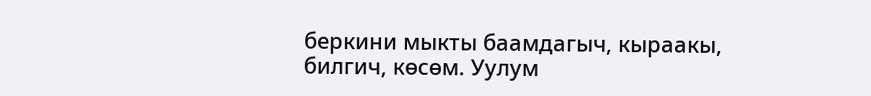беркини мыкты баамдагыч, кыраакы, билгич, көсөм. Уулум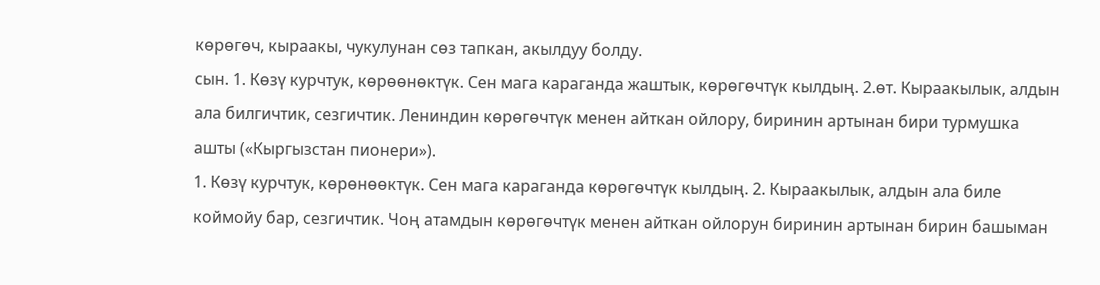көрөгөч, кыраакы, чукулунан сөз тапкан, акылдуу болду.
сын. 1. Көзү курчтук, көрөөнөктүк. Сен мага караганда жаштык, көрөгөчтүк кылдың. 2.өт. Кыраакылык, алдын ала билгичтик, сезгичтик. Лениндин көрөгөчтүк менен айткан ойлору, биринин артынан бири турмушка ашты («Кыргызстан пионери»).
1. Көзү курчтук, көрөнөөктүк. Сен мага караганда көрөгөчтүк кылдың. 2. Кыраакылык, алдын ала биле коймойу бар, сезгичтик. Чоң атамдын көрөгөчтүк менен айткан ойлорун биринин артынан бирин башыман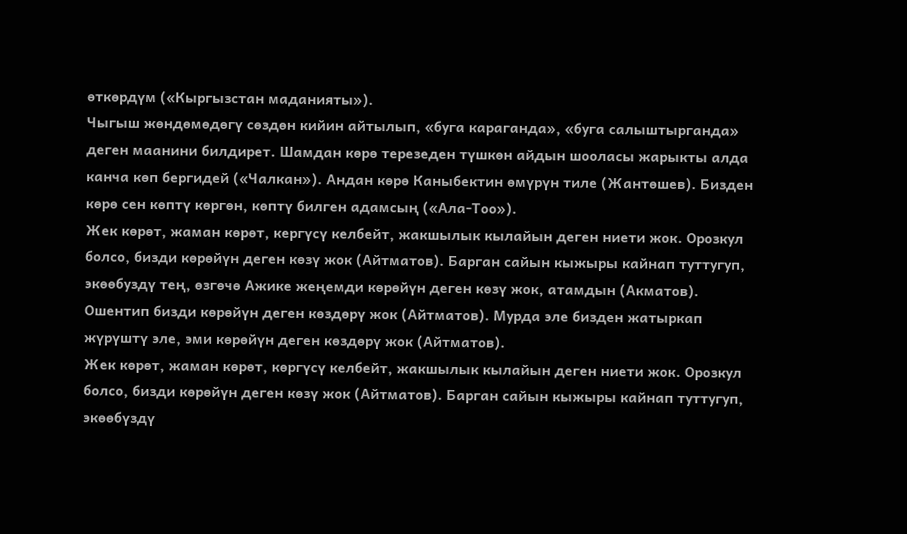өткөрдүм («Кыргызстан маданияты»).
Чыгыш жөндөмөдөгү сөздөн кийин айтылып, «буга караганда», «буга салыштырганда» деген маанини билдирет. Шамдан көрө терезеден түшкөн айдын шооласы жарыкты алда канча көп бергидей («Чалкан»). Андан көрө Каныбектин өмүрүн тиле (Жантөшев). Бизден көрө сен көптү көргөн, көптү билген адамсың («Ала-Тоо»).
Жек көрөт, жаман көрөт, кергүсү келбейт, жакшылык кылайын деген ниети жок. Орозкул болсо, бизди көрөйүн деген көзү жок (Айтматов). Барган сайын кыжыры кайнап туттугуп, экөөбуздү тең, өзгөчө Ажике жеңемди көрөйүн деген көзү жок, атамдын (Акматов). Ошентип бизди көрөйүн деген көздөрү жок (Айтматов). Мурда эле бизден жатыркап жүрүштү эле, эми көрөйүн деген көздөрү жок (Айтматов).
Жек көрөт, жаман көрөт, көргүсү келбейт, жакшылык кылайын деген ниети жок. Орозкул болсо, бизди көрөйүн деген көзү жок (Айтматов). Барган сайын кыжыры кайнап туттугуп, экөөбүздү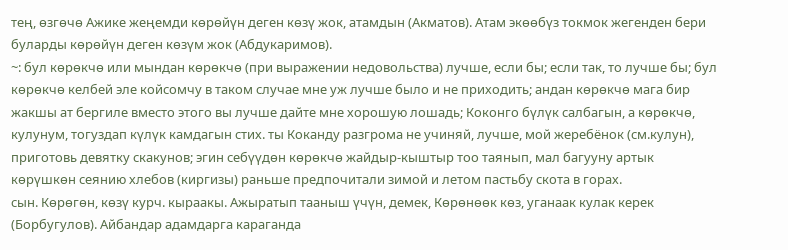тең, өзгөчө Ажике жеңемди көрөйүн деген көзү жок, атамдын (Акматов). Атам экөөбүз токмок жегенден бери буларды көрөйүн деген көзүм жок (Абдукаримов).
~: бул көрөкчө или мындан көрөкчө (при выражении недовольства) лучше, если бы; если так, то лучше бы; бул көрөкчө келбей эле койсомчу в таком случае мне уж лучше было и не приходить; андан көрөкчө мага бир жакшы ат бергиле вместо этого вы лучше дайте мне хорошую лошадь; Коконго бүлүк салбагын, а көрөкчө, кулунум, тогуздап күлүк камдагын стих. ты Коканду разгрома не учиняй, лучше, мой жеребёнок (см.кулун), приготовь девятку скакунов; эгин себүүдөн көрөкчө жайдыр-кыштыр тоо таянып, мал багууну артык көрүшкөн сеянию хлебов (киргизы) раньше предпочитали зимой и летом пастьбу скота в горах.
сын. Көрөгөн, көзү курч. кыраакы. Ажыратып тааныш үчүн, демек, Көрөнөөк көз, уганаак кулак керек (Борбугулов). Айбандар адамдарга караганда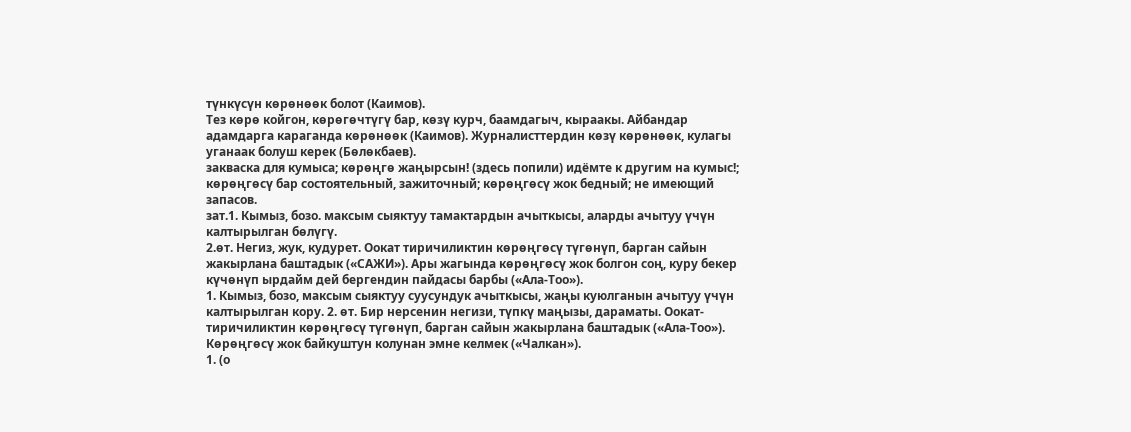түнкүсүн көрөнөөк болот (Каимов).
Тез көрө койгон, көрөгөчтүгү бар, көзү курч, баамдагыч, кыраакы. Айбандар адамдарга караганда көрөнөөк (Каимов). Журналисттердин көзү көрөнөөк, кулагы уганаак болуш керек (Бөлөкбаев).
закваска для кумыса; көрөңгө жаңырсын! (здесь попили) идёмте к другим на кумыс!; көрөңгөсү бар состоятельный, зажиточный; көрөңгөсү жок бедный; не имеющий запасов.
зат.1. Кымыз, бозо. максым сыяктуу тамактардын ачыткысы, аларды ачытуу үчүн калтырылган бөлүгү.
2.өт. Негиз, жук, кудурет. Оокат тиричиликтин көрөңгөсү түгөнүп, барган сайын жакырлана баштадык («САЖИ»). Ары жагында көрөңгөсү жок болгон соң, куру бекер күчөнүп ырдайм дей бергендин пайдасы барбы («Ала-Тоо»).
1. Кымыз, бозо, максым сыяктуу суусундук ачыткысы, жаңы куюлганын ачытуу үчүн калтырылган кору. 2. өт. Бир нерсенин негизи, түпкү маңызы, дараматы. Оокат-тиричиликтин көрөңгөсү түгөнүп, барган сайын жакырлана баштадык («Ала-Тоо»). Көрөңгөсү жок байкуштун колунан эмне келмек («Чалкан»).
1. (о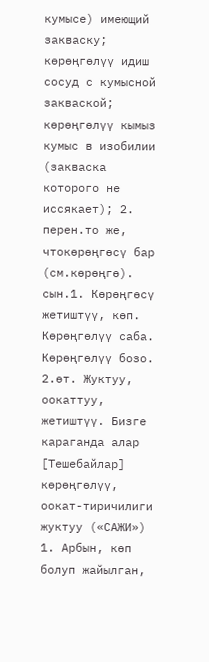кумысе) имеющий закваску; көрөңгөлүү идиш сосуд с кумысной закваской; көрөңгөлүү кымыз кумыс в изобилии (закваска которого не иссякает); 2. перен.то же, чтокөрөңгөсү бар (см.көрөңгө).
сын.1. Көрөңгөсү жетиштүү, көп. Көрөңгөлүү саба. Көрөңгөлүү бозо. 2.өт. Жуктуу, оокаттуу, жетиштүү. Бизге караганда алар [Тешебайлар] көрөңгөлүү, оокат-тиричилиги жуктуу («САЖИ»)
1. Арбын, көп болуп жайылган,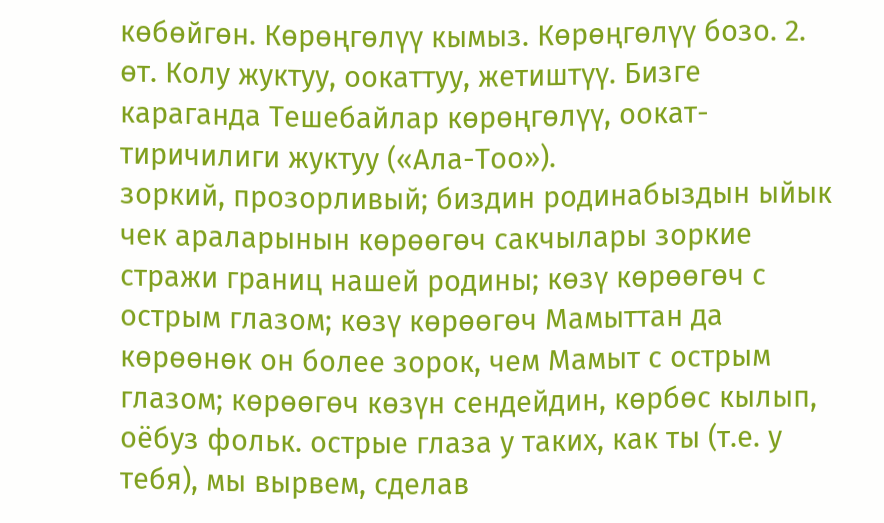көбөйгөн. Көрөңгөлүү кымыз. Көрөңгөлүү бозо. 2. өт. Колу жуктуу, оокаттуу, жетиштүү. Бизге караганда Тешебайлар көрөңгөлүү, оокат-тиричилиги жуктуу («Ала-Тоо»).
зоркий, прозорливый; биздин родинабыздын ыйык чек араларынын көрөөгөч сакчылары зоркие стражи границ нашей родины; көзү көрөөгөч с острым глазом; көзү көрөөгөч Мамыттан да көрөөнөк он более зорок, чем Мамыт с острым глазом; көрөөгөч көзүн сендейдин, көрбөс кылып, оёбуз фольк. острые глаза у таких, как ты (т.е. у тебя), мы вырвем, сделав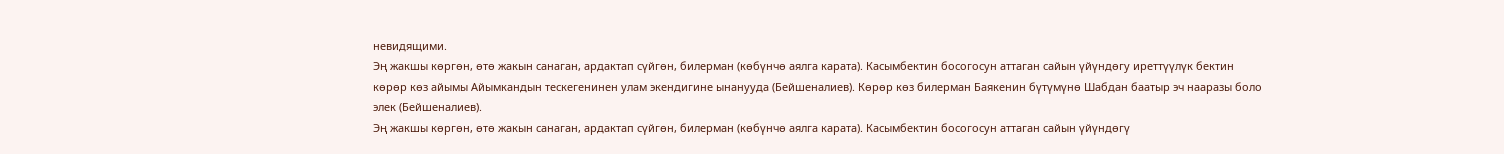невидящими.
Эң жакшы көргөн, өтө жакын санаган, ардактап сүйгөн, билерман (көбүнчө аялга карата). Касымбектин босогосун аттаган сайын үйүндөгу иреттүүлүк бектин көрөр көз айымы Айымкандын тескегенинен улам экендигине ынанууда (Бейшеналиев). Көрөр көз билерман Баякенин бүтүмүнө Шабдан баатыр эч нааразы боло элек (Бейшеналиев).
Эң жакшы көргөн, өтө жакын санаган, ардактап сүйгөн, билерман (көбүнчө аялга карата). Касымбектин босогосун аттаган сайын үйүндөгү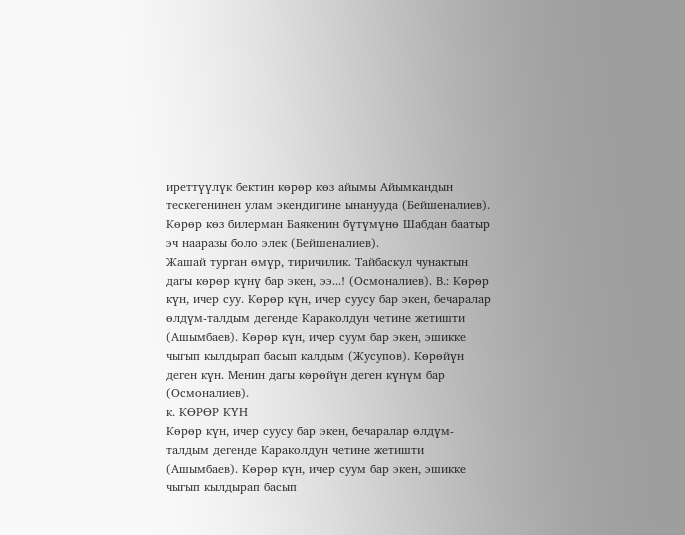иреттүүлүк бектин көрөр көз айымы Айымкандын тескегенинен улам экендигине ынанууда (Бейшеналиев). Көрөр көз билерман Баякенин бүтүмүнө Шабдан баатыр эч нааразы боло элек (Бейшеналиев).
Жашай турган өмүр, тиричилик. Тайбаскул чунактын дагы көрөр күнү бар экен, ээ...! (Осмоналиев). В.: Көрөр күн, ичер суу. Көрөр күн, ичер суусу бар экен, бечаралар өлдүм-талдым дегенде Караколдун четине жетишти (Ашымбаев). Көрөр күн, ичер суум бар экен, эшикке чыгып кылдырап басып калдым (Жусупов). Көрөйүн деген күн. Менин дагы көрөйүн деген күнүм бар (Осмоналиев).
к. КӨРӨР КҮН
Көрөр күн, ичер суусу бар экен, бечаралар өлдүм-талдым дегенде Караколдун четине жетишти (Ашымбаев). Көрөр күн, ичер суум бар экен, эшикке чыгып кылдырап басып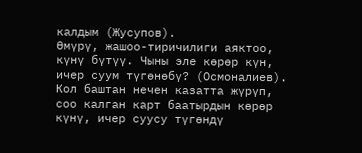калдым (Жусупов).
Өмүрү, жашоо-тиричилиги аяктоо, күнү бүтүү. Чыны эле көрөр күн, ичер суум түгөнөбү? (Осмоналиев). Кол баштан нечен казатта жүрүп, соо калган карт баатырдын көрөр күнү, ичер суусу түгөндү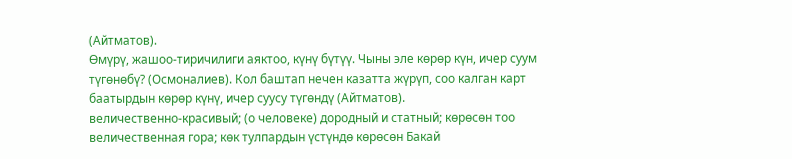(Айтматов).
Өмүрү, жашоо-тиричилиги аяктоо, күнү бүтүү. Чыны эле көрөр күн, ичер суум түгөнөбү? (Осмоналиев). Кол баштап нечен казатта жүрүп, соо калган карт баатырдын көрөр күнү, ичер суусу түгөндү (Айтматов).
величественно-красивый; (о человеке) дородный и статный; көрөсөн тоо величественная гора; көк тулпардын үстүндө көрөсөн Бакай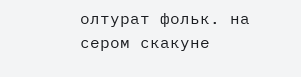олтурат фольк. на сером скакуне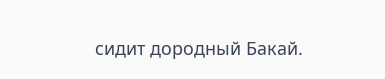сидит дородный Бакай.